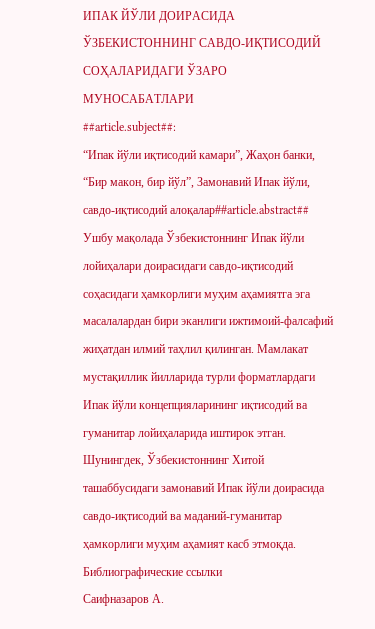ИПАК ЙЎЛИ ДОИРАСИДА ЎЗБЕКИСТОННИНГ САВДО-ИҚТИСОДИЙ СОҲАЛАРИДАГИ ЎЗАРО МУНОСАБАТЛАРИ
##article.subject##:
“Ипак йўли иқтисодий камари”, Жаҳон банки, “Бир макон, бир йўл”, Замонавий Ипак йўли, савдо-иқтисодий алоқалар##article.abstract##
Ушбу мақолада Ўзбекистоннинг Ипак йўли лойиҳалари доирасидаги савдо-иқтисодий соҳасидаги ҳамкорлиги муҳим аҳамиятга эга масалалардан бири эканлиги ижтимоий-фалсафий жиҳатдан илмий таҳлил қилинган. Мамлакат мустақиллик йилларида турли форматлардаги Ипак йўли концепцияларининг иқтисодий ва гуманитар лойиҳаларида иштирок этган. Шунингдек, Ўзбекистоннинг Хитой ташаббусидаги замонавий Ипак йўли доирасида савдо-иқтисодий ва маданий-гуманитар ҳамкорлиги муҳим аҳамият касб этмоқда.
Библиографические ссылки
Саифназаров А.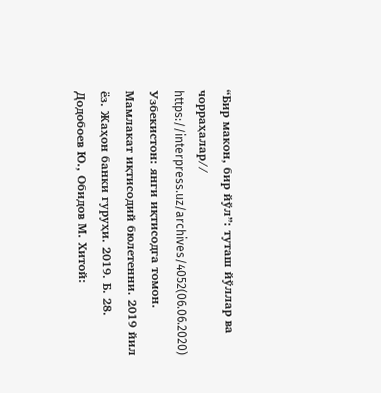“Бир макон, бир йўл”: туташ йўллар ва чорраҳалар// https://interpress.uz/archives/4052(06.06.2020)
Узбекистон: янги иқтисодга томон. Мамлакат иқтисодий бюлетенни. 2019 йил ёз. Жаҳон банки гуруҳи. 2019. Б. 28.
Додобоев Ю., Обидов М. Хитой: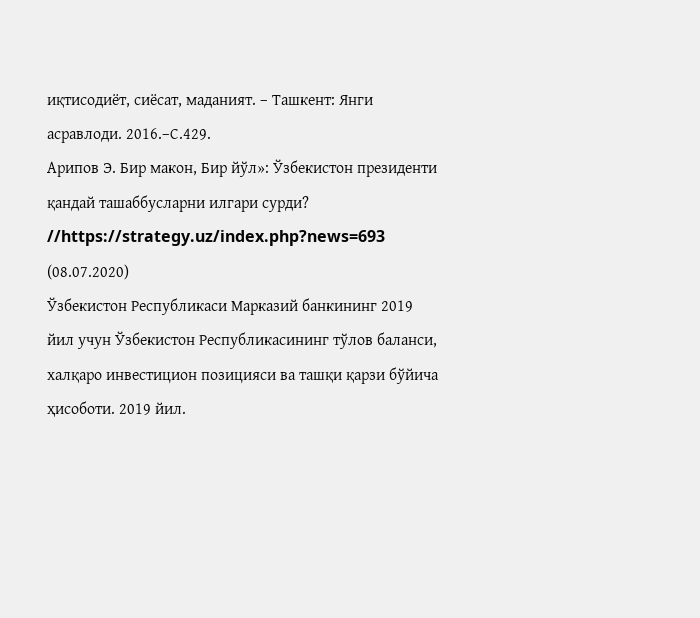иқтисодиёт, сиёсат, маданият. – Ташкент: Янги асравлоди. 2016.–С.429.
Арипов Э. Бир макон, Бир йўл»: Ўзбекистон президенти қандай ташаббусларни илгари сурди? //https://strategy.uz/index.php?news=693 (08.07.2020)
Ўзбекистон Республикаси Марказий банкининг 2019 йил учун Ўзбекистон Республикасининг тўлов баланси, халқаро инвестицион позицияси ва ташқи қарзи бўйича ҳисоботи. 2019 йил.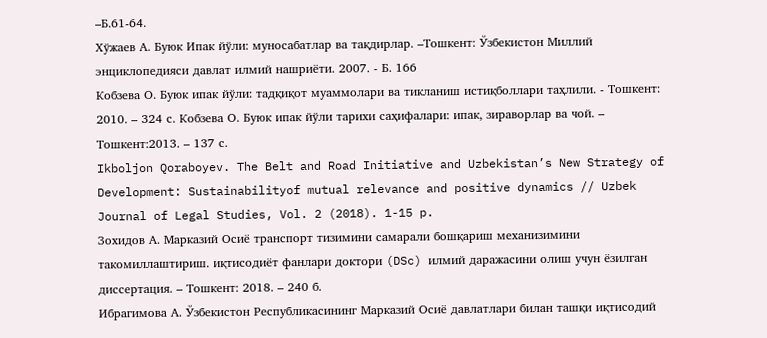–Б.61-64.
Хўжаев А. Буюк Ипак йўли: муносабатлар ва тақдирлар. –Тошкент: Ўзбекистон Миллий энциклопедияси давлат илмий нашриёти. 2007. - Б. 166
Кобзева О. Буюк ипак йўли: тадқиқот муаммолари ва тикланиш истиқболлари таҳлили. - Тошкент: 2010. – 324 с. Кобзева О. Буюк ипак йўли тарихи саҳифалари: ипак, зираворлар ва чой. – Тошкент:2013. – 137 с.
Ikboljon Qoraboyev. The Belt and Road Initiative and Uzbekistan’s New Strategy of Development: Sustainabilityof mutual relevance and positive dynamics // Uzbek Journal of Legal Studies, Vol. 2 (2018). 1-15 p.
Зохидов А. Марказий Осиё транспорт тизимини самарали бошқариш механизимини такомиллаштириш. иқтисодиёт фанлари доктори (DSc) илмий даражасини олиш учун ёзилган диссертация. – Тошкент: 2018. – 240 б.
Ибрагимова А. Ўзбекистон Республикасининг Марказий Осиё давлатлари билан ташқи иқтисодий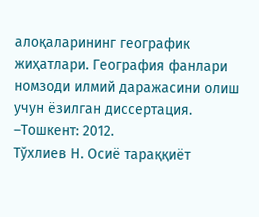алоқаларининг географик жиҳатлари. География фанлари номзоди илмий даражасини олиш учун ёзилган диссертация. –Тошкент: 2012.
Тўхлиев Н. Осиё тараққиёт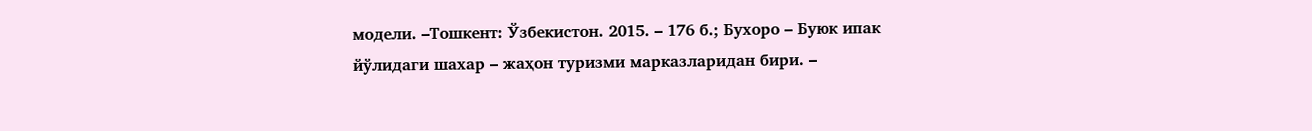модели. –Тошкент: Ўзбекистон. 2015. – 176 б.; Бухоро – Буюк ипак йўлидаги шахар – жаҳон туризми марказларидан бири. –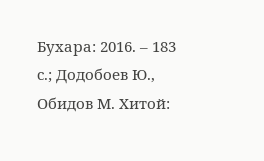Бухара: 2016. – 183 с.; Додобоев Ю., Обидов М. Хитой: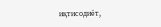иқтисодиёт,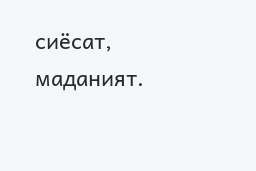сиёсат, маданият.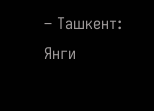– Ташкент: Янги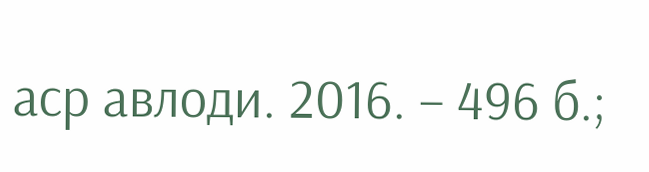аср авлоди. 2016. – 496 б.;